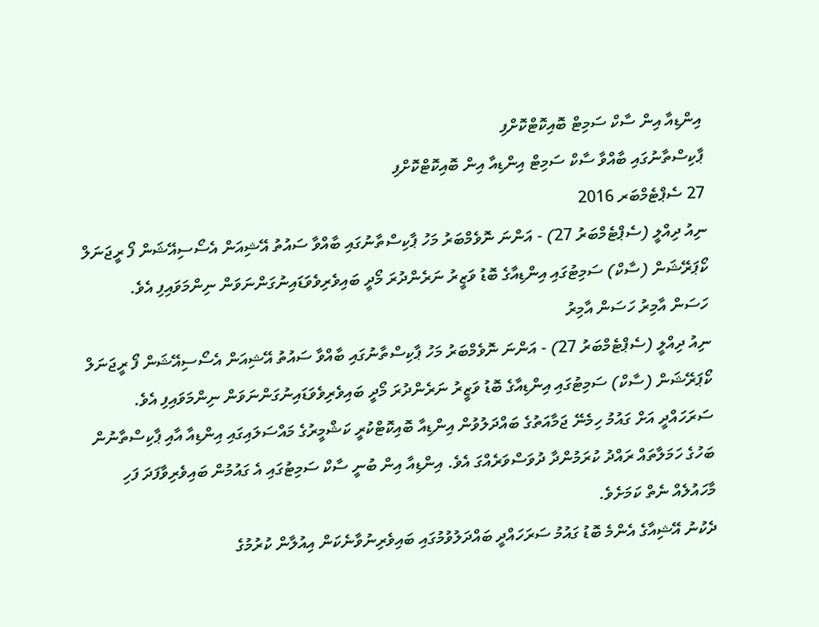އިންޑިއާ އިން ސާކް ސަމިޓް ބޮއިކޮޓްކޮށްފި
ޕާކިސްތާނުގައި ބާއްވާ ސާކް ސަމިޓް އިންޑިއާ އިން ބޮއިކޮޓްކޮށްފި
27 ސެޕްޓެމްބަރ 2016
ނިއު ދިއްލީ (ސެޕްޓެމްބަރު 27) - އަންނަ ނޮވެމްބަރު މަހު ޕާކިސްތާނުގައި ބާއްވާ ސައުތު އޭޝިއަން އެސޯސިއޭޝަން ފޯ ރީޖަނަލް ކޯޕަރޭޝަން (ސާކް) ސަމިޓުގައި އިންޑިއާގެ ބޮޑު ވަޒީރު ނަރެންދުރަ މޯދީ ބައިވެރިވެވަޑައިނުގަންނަވަން ނިންމަވައިފި އެވެ.
ހަސަން އާމިރު ހަސަން އާމިރު
ނިއު ދިއްލީ (ސެޕްޓެމްބަރު 27) - އަންނަ ނޮވެމްބަރު މަހު ޕާކިސްތާނުގައި ބާއްވާ ސައުތު އޭޝިއަން އެސޯސިއޭޝަން ފޯ ރީޖަނަލް ކޯޕަރޭޝަން (ސާކް) ސަމިޓުގައި އިންޑިއާގެ ބޮޑު ވަޒީރު ނަރެންދުރަ މޯދީ ބައިވެރިވެވަޑައިނުގަންނަވަން ނިންމަވައިފި އެވެ.
ސަރަހައްދީ އަށް ގައުމު ހިމެނޭ ޖަމާއަތުގެ ބައްދަލުވުން އިންޑިއާ ބޮއިކޮޓްކުރީ ކަޝްމީރުގެ މައްސަލައިގައި އިންޑިއާ އާއި ޕާކިސްތާނުން ބަހުގެ ހަމަލާތައް ރައްދު ކުރަމުންދާ ދުވަސްވަރެއްގަ އެވެ. އިންޑިއާ އިން ބުނީ ސާކް ސަމިޓުގައި އެ ގައުމުން ބައިވެރިވާފަދަ ފަހި މާހައުލެއް ނެތް ކަމަށެވެ.
ދެކުނު އޭޝިއާގެ އެންމެ ބޮޑު ގައުމު ސަރަހައްދީ ބައްދަލުވުމުގައި ބައިވެރިނުވާނެކަން އިއުލާން ކުރުމުގެ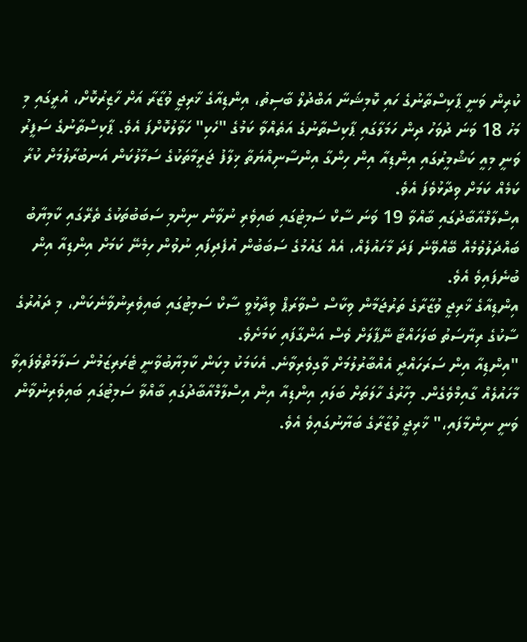ކުރިން ވަނީ ޕާކިސްތާނުގެ ހައި ކޮމިޝަނާ އަބްދުލް ބާސިތު، އިންޑިއާގެ ޚާރިޖީ ވުޒާރާ އަށް ހާޒިރުކޮށް، އުރީގައި މި މަހު 18 ވަނަ ދުވަހު ދިން ހަމަލާގައި ޕާކިސްތާނުގެ އަތެއްވާ ކަމުގެ "ހެކި" ހަވާލުކޮށްފަ އެވެ. ޕާކިސްތާނުގެ ސަފީރު ވަނީ މިއީ ކަޝްމީރުގައި އިންޑިއާ އިން ހިންގާ އިންސާނިއްޔަތާ ޚިލާފު ޖަރީމާތަކުގެ ސަމާލުކަން އަނބުރާލުމަށް ކުރާ ކަމެއް ކަމަށް ވިދާޅުވެފަ އެވެ.
އިސްލާމްއާބާދުގައި ބާއްވާ 19 ވަނަ ސާކް ސަމިޓުގައި ބައިވެރި ނުވާން ނިންމި ސަބަބުތަކުގެ ތެރޭގައި ކާމިޔާބު ބައްދަލުވުމެއް ބޭއްވޭނެ ފަދަ މާހައުލެއް، އެއް ގައުމުގެ ސަބަބުން އުފެދިފައި ނުވުން ހިމެނޭ ކަމަށް އިންޑިއާ އިން ބުނެފައިވެ އެވެ.
އިންޑިއާގެ ޚާރިޖީ ވުޒާރާގެ ތަރުޖަމާން ވިކާސް ސްވާރަޕް ވިދާޅުވީ ސާކް ސަމިޓުގައި ބައިވެރިނުވާނެކަން، މި ދައުރުގެ ސާކުގެ ރިޔާސަތު ބަލަހައްޓާ ނޭޕާލަށް ވެސް އަންގާފައި ކަމަށެވެ.
"އިންޑިއާ އިން ސަރަހައްދީ އެއްބާރުލުމަށް ވާގިވެރިވާނެ. އެކަމަކު މިކަން ކާމިޔާބުވާނީ ޓެރަރިޒަމުން ސަލާމަތްވެފައިވާ މާހައުލެއް ގާއިމްވެގެން. މިހާރުގެ ހާލަތަށް ބަލައި އިންޑިއާ އިން އިސްލާމްއާބާދުގައި ބާއްވާ ސަމިޓުގައި ބައިވެރިނުވާން ވަނީ ނިންމާފައި،" ޚާރިޖީ ވުޒާރާގެ ބަޔާނުގައިވެ އެވެ.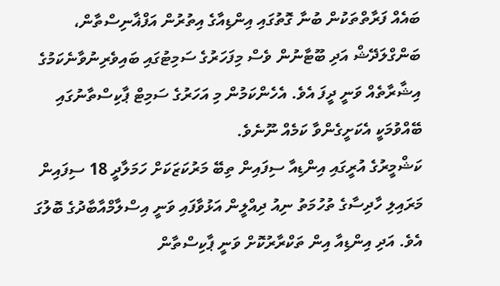ބައެއް ފަރާތްތަކުން ބުނާ ގޮތުގައި އިންޑިއާގެ އިތުރުން އަފްޣާނިސްތާން، ބަންގްލަދޭޝް އަދި ބޫޓާނުން ވެސް މިފަހަރުގެ ސަމިޓުގައި ބައިވެރިނުވާނެކަމުގެ އިޝާރާތެއް ވަނީ ދީފަ އެވެ. އެހެންކަމުން މި އަހަރުގެ ސަމިޓް ޕާކިސްތާނުގައި ބޭއްވުމަކީ އެކަށީގެންވާ ކަމެއް ނޫނެވެ.
ކަޝްމީރުގެ އުރީގައި އިންޑިއާ ސިފައިން ތިބޭ މަރުކަޒަކަށް ހަމަލާދީ 18 ސިފައިން މަރައިލި ހާދިސާގެ ތުހުމަތު ނިއު ދިއްލީން އަޅުވާފައި ވަނީ އިސްލާމްއާބާދުގެ ބޮލުގަ އެވެ. އަދި އިންޑިއާ އިން ތަކްރާރުކޮށް ވަނީ ޕާކިސްތާން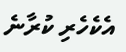އެކެހެރި ކުރާނެ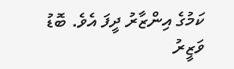ކަމުގެ އިންޒާރު ދީފަ އެވެ. ބޮޑު ވަޒީރު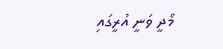މޯދީ ވަނީ އުރީގައި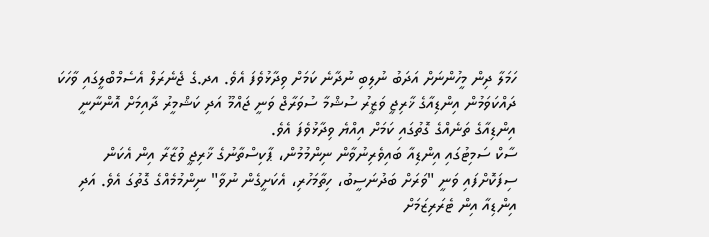ހަމަލާ ދިން މީހުންނަށް އަދަބު ނުލިބި ނުދާނެ ކަމަށް ވިދާޅުވެފަ އެވެ. އދ.ގެ ޖެނެރަލް އެސެމްބްލީގައި ވާހަކަ ދައްކަވަމުން އިންޑިއާގެ ޚާރިޖީ ވަޒީރު ސުޝްމާ ސުވަރާޖް ވަނީ ޖައްމޫ އަދި ކަޝްމީރު ދާއިމަށް އޮންނާނީ އިންޑިއާގެ ތަނެއްގެ ގޮތުގައި ކަމަށް އިއްޔެ ވިދާޅުވެފަ އެވެ.
ސާކް ސަމިޓުގައި އިންޑިއާ ބައިވެރިނުވާން ނިންމުމުން، ޕާކިސްތާނުގެ ޚާރިޖީ ވުޒާރާ އިން އެކަން ސިފަކޮށްފައި ވަނީ "ވަރަށް ބަދުނަސީބު، ހިތާމަހުރި، އެކަށީގެން ނުވާ" ނިންމުމެއްގެ ގޮތުގަ އެވެ. އަދި އިންޑިއާ އިން ޓެރަރިޒަމަށް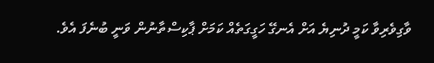ވާގިވެރިވާ ކަމީ ދުނިޔެ އަށް އެނގޭ ހަގީގަތެއް ކަމަށް ޕާކިސްތާނުން ވަނީ ބުނެފަ އެވެ.